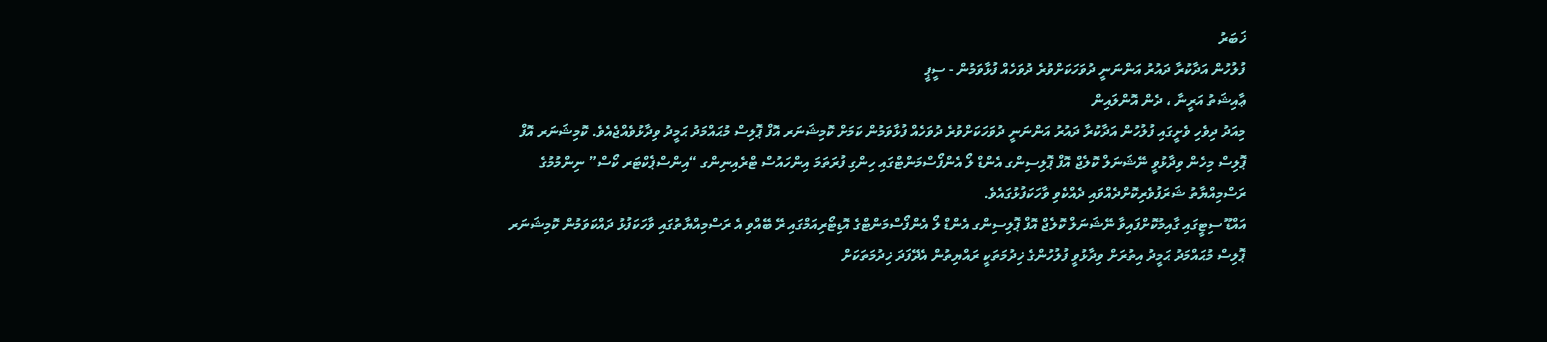ޚަބަރު
ފުލުހުން އަދާކުރާ ދައުރު އަންނަނީ ދުވަހަކަށްވުރެ ދުވަހެއް ފުޅާވަމުން - ސީޕީ
ޢާއިޝަތު އަރީނާ ، ދެން އޮންލައިން
މިއަދު ދިވެހި ވެށީގައި ފުލުހުން އަދާކުރާ ދައުރު އަންނަނީ ދުވަހަކަށްވުރެ ދުވަހެއް ފުޅާވަމުން ކަމަށް ކޮމިޝަނަރ އޮފް ޕޮލިސް މުޙައްމަދު ޙަމީދު ވިދާޅުވެއްޖެއެވެ. ކޮމިޝަނަރ އޮފް ޕޮލިސް މިހެން ވިދާޅުވީ ނޭޝަނަލް ކޮލެޖް އޮފް ޕޮލިސިންގ އެންޑް ލޯ އެންފޯސްމަންޓްގައި ހިންގި ފުރަތަމަ އިންހައުސް ޓްރެއިނިންގ “އިންސްޕެކްޓަރ ކޯސް” ނިންމުމުގެ ރަސްމިއްޔާތު ޝަރަފުވެރިކޮށްދެއްވައި ދެއްކެވި ވާހަކަފުޅުގައެވެ.
އައްޑޫ ސިޓީގައި ގާއިމުކޮށްފައިވާ ނޭޝަނަލް ކޮލެޖް އޮފް ޕޮލިސިންގ އެންޑް ލޯ އެންފޯސްމަންޓްގެ އޮޑިޓޯރިއަމްގައި ރޭ ބޭއްވި އެ ރަސްމިއްޔާތުގައި ވާހަކަފުޅު ދައްކަވަމުން ކޮމިޝަނަރ ޕޮލިސް މުޙައްމަދު ޙަމީދު އިތުރަށް ވިދާޅުވީ ފުލުހުންގެ ޚިދުމަތަކީ ރައްޔިތުން އެދޭފަދަ ޚިދުމަތަކަށް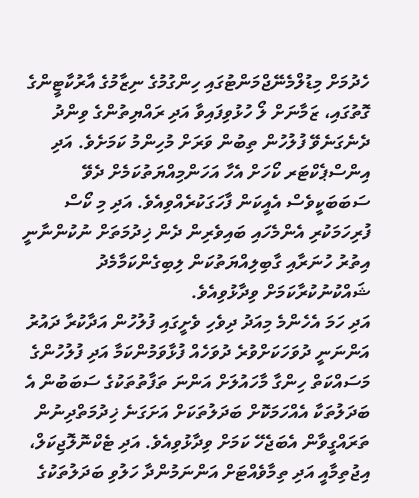ހެދުމަށް މިޑުލްމެނޭޖްމަންޓުގައި ހިންގުމުގެ ނިޒާމުގެ އާރުކާޓީންގެ ގޮތުގައި، ޒަމާނަށް ލޯ ހުޅުވިފައިވާ އަދި ރައްޔިތުންގެ ވިންދު ދެނެގަނެވޭ ފުލުހުން ތިބުން ވަރަށް މުހިންމު ކަމަށެވެ. އަދި އިންސްޕެކްޓަރ ކޯހަށް އެހާ އަހަންމިއްޔަތުކަމެށް ދެވޭ ސަބަބަކީވެސް އެއީކަން ފާހަގަކުރެއްވިއެވެ. އަދި މި ކޯސް ފުރިހަމަކުރި އެންމެހައި ބައިވެރިން ދެން ޚިދުމަތަށް ނުކުންނާނީ އިތުރު ހުނަރާއި ގާބިލިއްޔަތުކަން ލިބިގެންކަމާމެދު ޝައްކުނުކުރާކަމަށް ވިދާޅުވިއެވެ.
އަދި ހަމަ އެހެންމެ މިއަދު ދިވެހި ވެށީގައި ފުލުހުން އަދާކުރާ ދައުރު އަންނަނީ ދުވަހަކަށްވުރެ ދުވަހެއް ފުޅާވަމުންކަމާ އަދި ފުލުހުންގެ މަސައްކަތް ހިންގާ މާހައުލަށް އަންނަ ތަފާތުތަކުގެ ސަބަބުން އެ ބަދަލުތަކާ އެއްހަމަކޮށް ބަދަލުތަކަށް އަށަގަނެ ޚިދުމަތްދިނުން ތަރައްގީވާން އެބަޖެހޭ ކަމަށް ވިދާޅުވިއެވެ. އަދި ޓެކްނޮލޮޖިކަލް، އިޖުތިމާއީ އަދި ތިމާވެއްޓަށް އަންނަމުންދާ ހަލުވި ބަދަލުތަކުގެ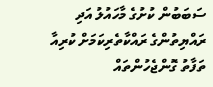ސަބަބުން ކުށުގެ މާހައުލު އަދި ރައްޔިތުންގެ ރައްކާތެރިކަމަށް ކުރިއާ ތަފާތު ގޮންޖެހުންތައް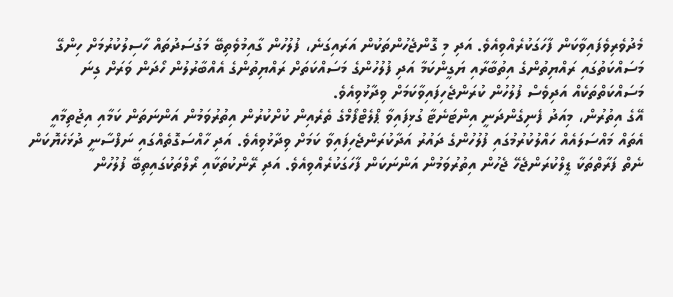މެދުވެރިވެފައިވާކަން ފާހަގަކުރެއްވިއެވެ. އަދި މި ގޮންޖެހުންތަކުން އަރައިގަނެ، ފުލުހުން ގާއިމުވެތިބޭ މަގުސަދުތައް ހާސިލުކުރުމަށް ހިންގޭ މަސައްކަތުގައި ރައްޔިތުންގެ އިތުބާރާއި ޔަގީންކަމާ އަދި ފުލުހުންގެ މަސައްކަތަށް ރައްޔިތުންގެ އެއްބާރުލުން ހޯދަން ވަރަށް ގިނަ މަސައްކަތްތަކެއް އަދިވެސް ފުލުހުން ކުރަންޖެހިފައިވާކަމަށް ވިދާޅުވިއެވެ.
އޭގެ އިތުރުން، މިއަދު ފެނިގެންދަނީ އިންޓަނެޓާ ގުޅިފައިވާ ޕްލެޓްފޯމްގެ ތެރެއިން ކުށްކުރުން އިތުރުވަމުން އަންނަތަން ކަމާއި އިޖުތިމާއީ އެތައް މައްސަލައެއް ހައްލުކުރުމުގައި ފުލުހުންގެ ދައުރު އަދާކުރަންޖެހިފައިވާ ކަމަށް ވިދާޅުވިއެވެ. އަދި ހާއްސަގޮތެއްގައި ނަފްސާނީ ދުޅަހެޔޮކަން ނެތް ފަރާތްތަކާ ޑީލްކުރަންޖެހޭ ޖެހުން އިތުރުވަމުން އަންނަކަން ފާހަގަކުރެއްވިއެވެ. އަދި ރޭންކުތަކާއި ރޯލްތަކުގައިތިބޭ ފުލުހުން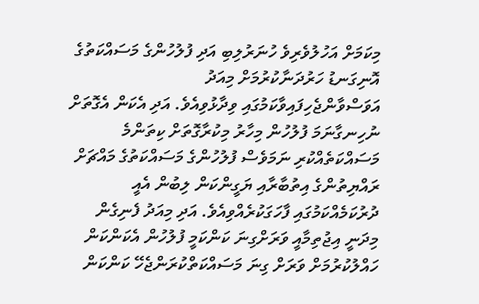މިކަމަށް އަހުލުވެރިވެ ހުނަރުލިބި އަދި ފުލުހުންގެ މަސައްކަތުގެ އޮނިގަނޑު ހަރުދަނާކުރުމަށް މިއަދު އަވަސްވާންޖެހިފައިވާކަމުގައި ވިދާޅުވިއެވެ. އަދި އެކަން އެގޮތަށް ނުހިނގާނަމަ ފުލުހުން މިހާރު މިކުރާގޮތަށް ކިތަންމެ މަސައްކަތެއްކުރި ނަމަވެސް ފުލުހުންގެ މަސައްކަތުގެ މައްޗަށް ރައްޔިތުންގެ އިތުބާރާއި ޔަގީންކަން ލިބުން އެއީ ދުރުކަމެއްކަމުގައި ފާހަގަކުރެއްވިއެވެ. އަދި މިއަދު ފެނިގެން މިދަނީ އިޖުތިމާއީ ވަރަށްގިނަ ކަންކަމީ ފުލުހުން އެކަންކަން ހައްލުކުރުމަށް ވަރަށް ގިނަ މަސައްކަތްކުރަންޖެހޭ ކަންކަން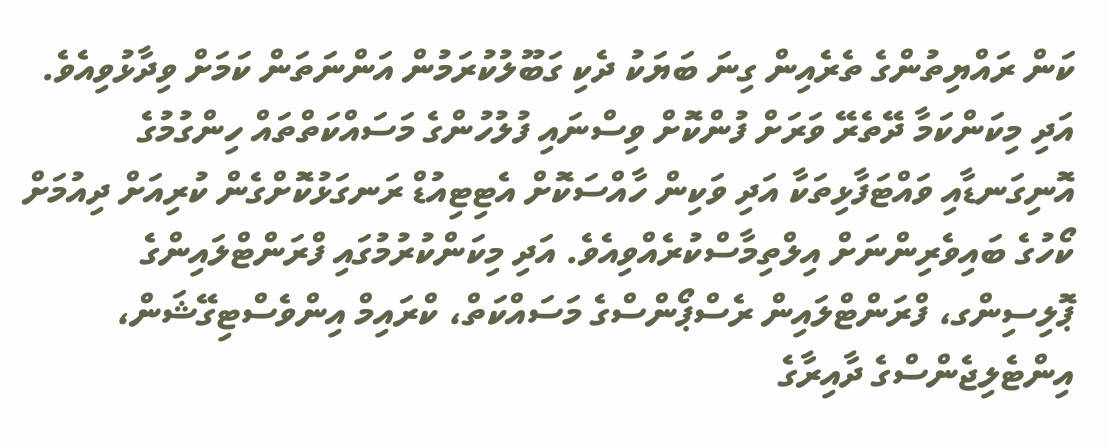ކަން ރައްޔިތުންގެ ތެރެއިން ގިނަ ބަޔަކު ދެކި ގަބޫލުކުރަމުން އަންނަތަން ކަމަށް ވިދާޅުވިއެވެ.
އަދި މިކަންކަމާ ދޭތެރޭ ވަރަށް ފުންކޮށް ވިސްނައި ފުލުހުންގެ މަސައްކަތްތައް ހިންގުމުގެ އޮނިގަނޑާއި ވައްޓަފާޅިތަކާ އަދި ވަކިން ހާއްސަކޮށް އެޓިޓިއުޑް ރަނގަޅުކޮށްގެން ކުރިއަށް ދިއުމަށް ކޯހުގެ ބައިވެރިންނަށް އިލްތިމާސްކުރެއްވިއެވެ. އަދި މިކަންކުރުމުގައި ފްރަންޓްލައިންގެ ޕޮލިސިންގ، ފްރަންޓްލައިން ރެސްޕޯންސްގެ މަސައްކަތް، ކްރައިމް އިންވެސްޓިގޭޝަން، އިންޓެލިޖެންސްގެ ދާއިރާގެ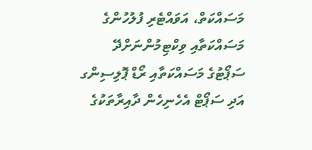މަސައްކަތް، އަވައްޓެރި ފުލުހުންގެ މަސައްކަތާއި ވިކްޓިމުންނަށްދޭ ސަޕޯޓުގެ މަސައްކަތާއި ރޯޑް ޕޮލިސިންގ އަދި ސަޕޯޓް އެހެނިހެން ދާއިރާތަކުގެ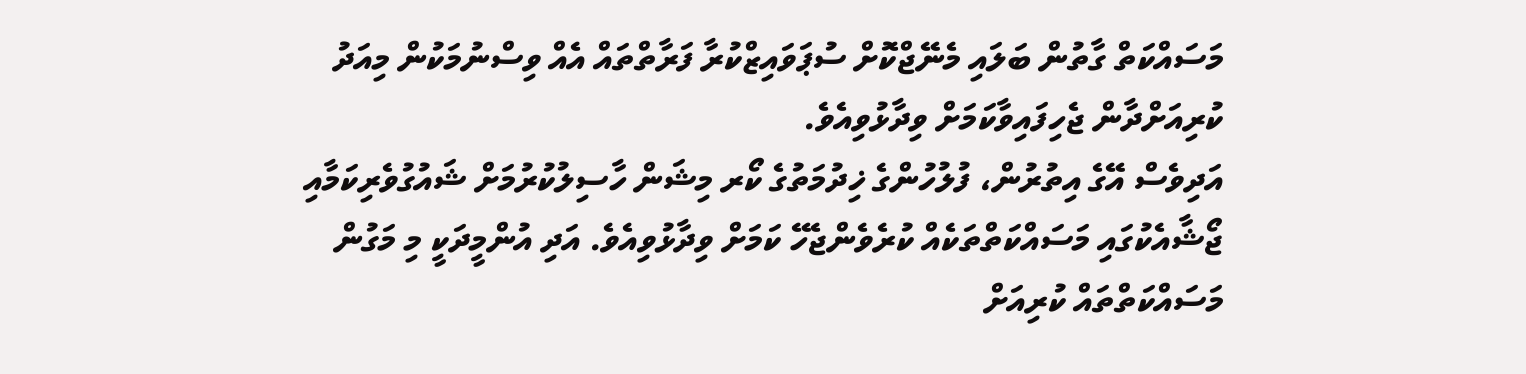މަސައްކަތް ގާތުން ބަލައި މެނޭޖްކޮށް ސުޕަވައިޒްކުރާ ފަރާތްތައް އެއް ވިސްނުމަކުން މިއަދު ކުރިއަށްދާން ޖެހިފައިވާކަމަށް ވިދާޅުވިއެވެ.
އަދިވެސް އޭގެ އިތުރުން، ފުލުހުންގެ ޚިދުމަތުގެ ކޯރ މިޝަން ހާސިލުކުރުމަށް ޝައުގުވެރިކަމާއި ޖޯޝާއެކުގައި މަސައްކަތްތަކެއް ކުރެވެންޖެހޭ ކަމަށް ވިދާޅުވިއެވެ. އަދި އުންމީދަކީ މި މަގުން މަސައްކަތްތައް ކުރިއަށް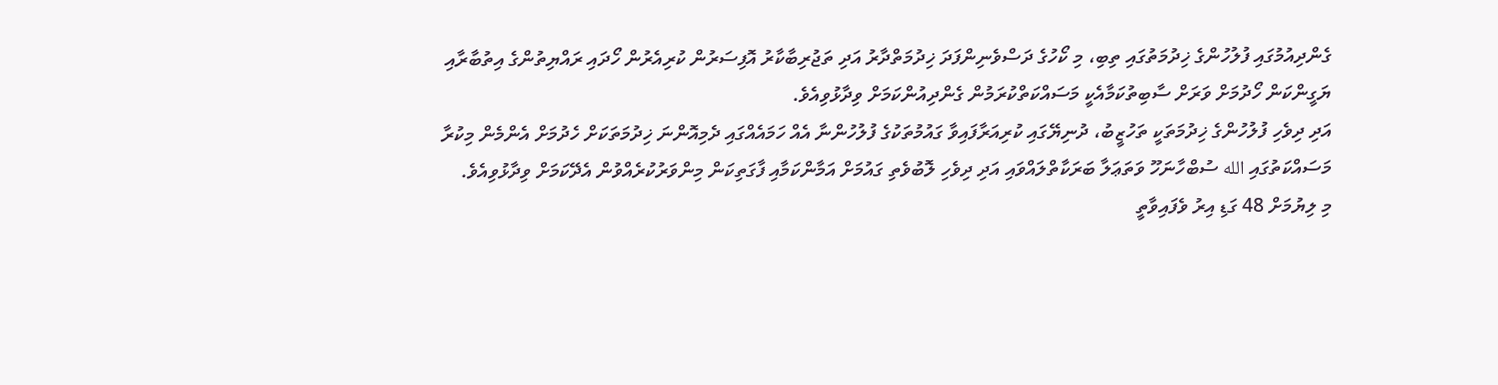ގެންދިއުމުގައި ފުލުހުންގެ ޚިދުމަތުގައި ތިބި، މި ކޯހުގެ ދަސްވެނިންފަދަ ޚިދުމަތްދާރު އަދި ތަޖުރިބާކާރު އޮފިސަރުން ކުރިއެރުން ހޯދައި ރައްޔިތުންގެ އިތުބާރާއި ޔަގީންކަން ހޯދުމަށް ވަރަށް ސާބިތުކަމާއެކީ މަސައްކަތްކުރަމުން ގެންދިއުންކަމަށް ވިދާޅުވިއެވެ.
އަދި ދިވެހި ފުލުހުންގެ ޚިދުމަތަކީ ތަހުޒީބު، ދުނިޔޭގައި ކުރިއަރާފައިވާ ގައުމުތަކުގެ ފުލުހުންނާ އެއް ހަމައެއްގައި ދެމިއޮންނަ ޚިދުމަތަކަށް ހެދުމަށް އެންމެން މިކުރާ މަސައްކަތުގައި الله ސުބްހާނަހޫ ވަތަޢަލާ ބަރަކާތްލައްވައި އަދި ދިވެހި ލޮބުވެތި ގައުމަށް އަމާންކަމާއި ފާގަތިކަން މިންވަރުކުރެއްވުން އެދޭކަމަށް ވިދާޅުވިއެވެ.
މި ލިޔުމަށް 48 ގަޑި އިރު ވެފައިވާތީ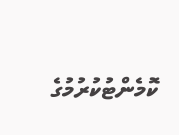ކޮމެންޓުކުރުމުގެ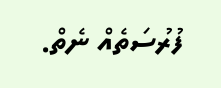ފުރުސަތެއް ނެތް.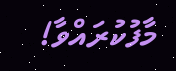މާފުކުރައްވާ!